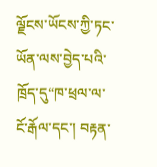ལྗོངས་ཡོངས་ཀྱི་ཏང་ཡོན་ལས་བྱེད་པའི་ཁྲོད་དུ“ཁ་ཕྲལ་ལ་ངོ་རྒོལ་དང་། བརྟན་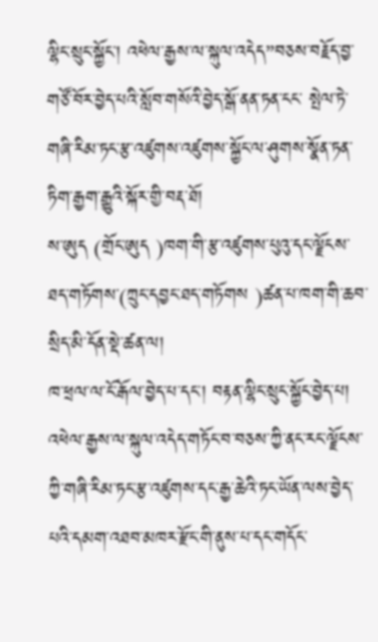ལྷིང་སྲུང་སྐྱོང་། འཕེལ་རྒྱས་ལ་སྐུལ་འདེད”བཅས་བརྗོད་བྱ་གཙོ་བོར་བྱེད་པའི་སློབ་གསོའི་བྱེད་སྒོ་ནན་ཏན་ངང་ སྤེལ་ཏེ་གཞི་རིམ་ཏང་རྩ་འཛུགས་འཛུགས་སྐྱོང་ལ་ཤུགས་སྣོན་ཏན་ཏིག་རྒྱག་རྒྱུའི་སྐོར་གྱི་བརྡ་ཐོ།
ས་ཨུད (གྲོང་ཨུད )ཁག་གི་རྩ་འཛུགས་པུའུ་དང་ལྗོངས་ཐད་གཏོགས་(ཀྲུང་དབྱང་ཐད་གཏོགས )ཚན་པ་ཁག་གི་ཆབ་སྲིད་མི་དོན་སྡེ་ཚན་ལ།
ཁ་ཕྲལ་ལ་ངོ་རྒོལ་བྱེད་པ་དང་། བརྟན་ལྷིང་སྲུང་སྐྱོང་བྱེད་པ། འཕེལ་རྒྱས་ལ་སྐུལ་འདེད་གཏོང་བ་བཅས་ཀྱི་ནང་རང་ལྗོངས་ཀྱི་གཞི་རིམ་ཏང་རྩ་འཛུགས་དང་རྒྱ་ཆེའི་ཏང་ཡོན་ལས་བྱེད་པའི་དམག་འཐབ་མཁར་རྫོང་གི་ནུས་པ་དང་གདོང་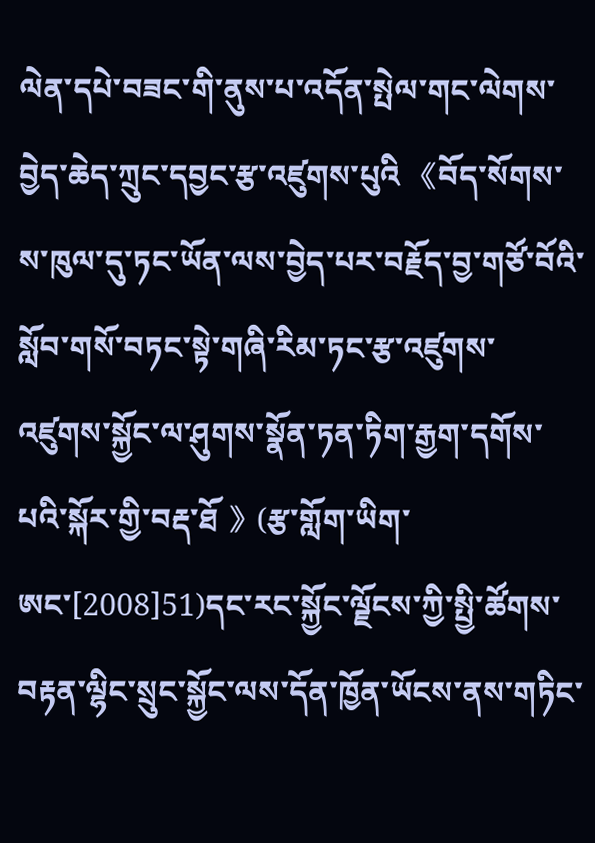ལེན་དཔེ་བཟང་གི་ནུས་པ་འདོན་སྤེལ་གང་ལེགས་བྱེད་ཆེད་ཀྲུང་དབྱང་རྩ་འཛུགས་པུའི 《བོད་སོགས་ས་ཁུལ་དུ་ཏང་ཡོན་ལས་བྱེད་པར་བརྗོད་བྱ་གཙོ་བོའི་སློབ་གསོ་བཏང་སྟེ་གཞི་རིམ་ཏང་རྩ་འཛུགས་འཛུགས་སྐྱོང་ལ་ཤུགས་སྣོན་ཏན་ཏིག་རྒྱག་དགོས་པའི་སྐོར་གྱི་བརྡ་ཐོ 》(རྩ་གློག་ཡིག་ཨང་[2008]51)དང་རང་སྐྱོང་ལྗོངས་ཀྱི་སྤྱི་ཚོགས་བརྟན་ལྷིང་སྲུང་སྐྱོང་ལས་དོན་ཁྱོན་ཡོངས་ནས་གཏིང་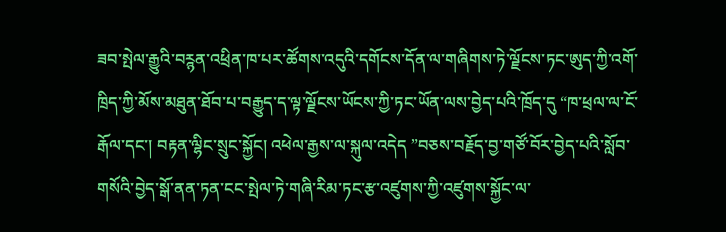ཟབ་སྤེལ་རྒྱུའི་བཪྙན་འཕྲིན་ཁ་པར་ཚོགས་འདུའི་དགོངས་དོན་ལ་གཞིགས་ཏེ་ལྗོངས་ཏང་ཨུད་ཀྱི་འགོ་ཁྲིད་ཀྱི་མོས་མཐུན་ཐོབ་པ་བརྒྱུད་ད་ལྟ་ལྗོངས་ཡོངས་ཀྱི་ཏང་ཡོན་ལས་བྱེད་པའི་ཁྲོད་དུ “ཁ་ཕྲལ་ལ་ངོ་རྒོལ་དང་། བརྟན་ལྷིང་སྲུང་སྐྱོང། འཕེལ་རྒྱས་ལ་སྐུལ་འདེད ”བཅས་བརྗོད་བྱ་གཙོ་བོར་བྱེད་པའི་སློབ་གསོའི་བྱེད་སྒོ་ནན་ཏན་ངང་སྤེལ་ཏེ་གཞི་རིམ་ཏང་རྩ་འཛུགས་ཀྱི་འཛུགས་སྐྱོང་ལ་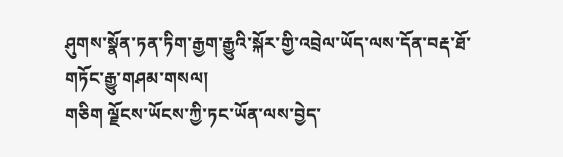ཤུགས་སྣོན་ཏན་ཏིག་རྒྱག་རྒྱུའི་སྐོར་གྱི་འབྲེལ་ཡོད་ལས་དོན་བརྡ་ཐོ་གཏོང་རྒྱུ་གཤམ་གསལ།
གཅིག ལྗོངས་ཡོངས་ཀྱི་ཏང་ཡོན་ལས་བྱེད་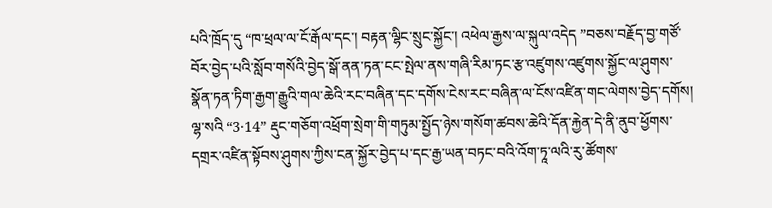པའི་ཁྲོད་དུ “ཁ་ཕྲལ་ལ་ངོ་རྒོལ་དང་། བརྟན་ལྷིང་སྲུང་སྐྱོང་། འཕེལ་རྒྱས་ལ་སྐུལ་འདེད ”བཅས་བརྗོད་བྱ་གཙོ་བོར་བྱེད་པའི་སློབ་གསོའི་བྱེད་སྒོ་ནན་ཏན་ངང་སྤེལ་ནས་གཞི་རིམ་ཏང་རྩ་འཛུགས་འཛུགས་སྐྱོང་ལ་ཤུགས་སྣོན་ཏན་ཏིག་རྒྱག་རྒྱུའི་གལ་ཆེའི་རང་བཞིན་དང་དགོས་ངེས་རང་བཞིན་ལ་ངོས་འཛིན་གང་ལེགས་བྱེད་དགོས།
ལྷ་སའི “3·14” རྡུང་གཅོག་འཕྲོག་སྲེག་གི་གཏུམ་སྤྱོད་ཉེས་གསོག་ཚབས་ཆེའི་དོན་རྐྱེན་དེ་ནི་ནུབ་ཕྱོགས་དགྲར་འཛིན་སྟོབས་ཤུགས་ཀྱིས་ངན་སྐྱོར་བྱེད་པ་དང་རྒྱ་ཡན་བཏང་བའི་འོག་ཏཱ་ལའི་རུ་ཚོགས་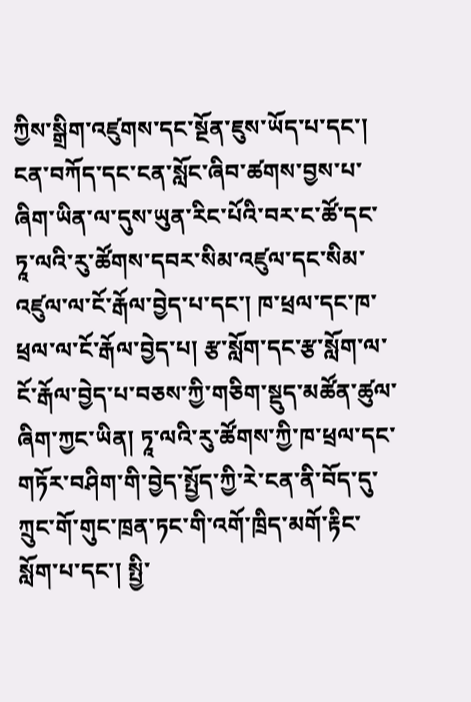ཀྱིས་སྒྲིག་འཛུགས་དང་སྔོན་ཇུས་ཡོད་པ་དང་། ངན་བཀོད་དང་ངན་སློང་ཞིབ་ཚགས་བྱས་པ་ཞིག་ཡིན་ལ་དུས་ཡུན་རིང་པོའི་བར་ང་ཚོ་དང་ཏཱ་ལའི་རུ་ཚོགས་དབར་སིམ་འཛུལ་དང་སིམ་འཛུལ་ལ་ངོ་རྒོལ་བྱེད་པ་དང་། ཁ་ཕྲལ་དང་ཁ་ཕྲལ་ལ་ངོ་རྒོལ་བྱེད་པ། རྩ་སློག་དང་རྩ་སློག་ལ་ངོ་རྒོལ་བྱེད་པ་བཅས་ཀྱི་གཅིག་སྡུད་མཚོན་ཚུལ་ཞིག་ཀྱང་ཡིན། ཏཱ་ལའི་རུ་ཚོགས་ཀྱི་ཁ་ཕྲལ་དང་གཏོར་བཤིག་གི་བྱེད་སྤྱོད་ཀྱི་རེ་ངན་ནི་བོད་དུ་ཀྲུང་གོ་གུང་ཁྲན་ཏང་གི་འགོ་ཁྲིད་མགོ་རྟིང་སློག་པ་དང་། སྤྱི་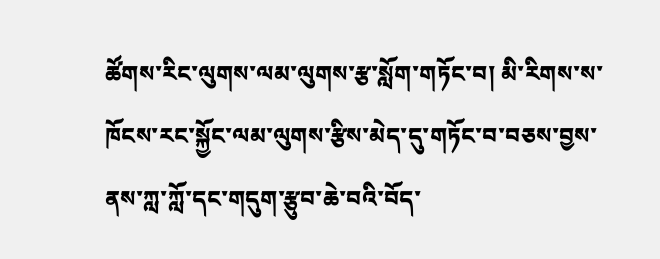ཚོགས་རིང་ལུགས་ལམ་ལུགས་རྩ་སློག་གཏོང་བ། མི་རིགས་ས་ཁོངས་རང་སྐྱོང་ལམ་ལུགས་རྩིས་མེད་དུ་གཏོང་བ་བཅས་བྱས་ནས་ཀླ་ཀློ་དང་གདུག་རྩུབ་ཆེ་བའི་བོད་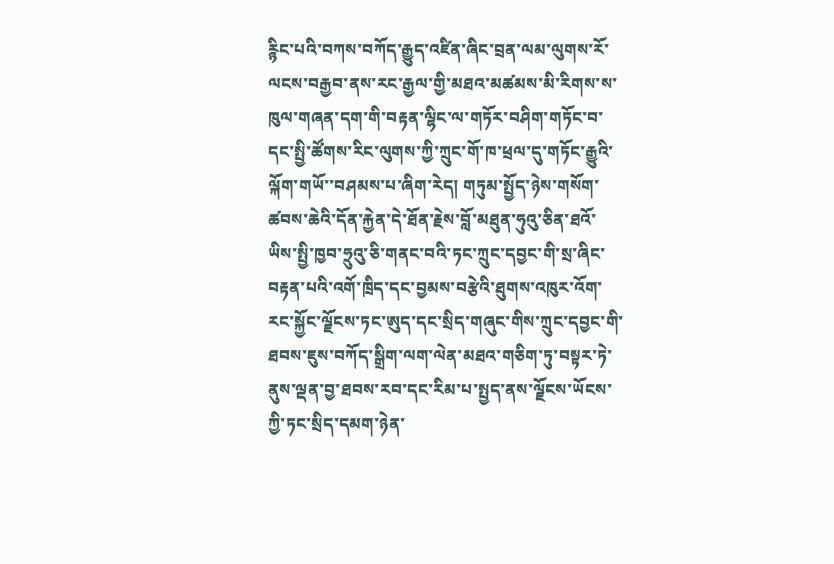ཪྙིང་པའི་བཀས་བཀོད་རྒྱུད་འཛིན་ཞིང་བྲན་ལམ་ལུགས་རོ་ལངས་བརྒྱབ་ནས་རང་རྒྱལ་གྱི་མཐའ་མཚམས་མི་རིགས་ས་ཁུལ་གཞན་དག་གི་བརྟན་ལྷིང་ལ་གཏོར་བཤིག་གཏོང་བ་དང་སྤྱི་ཚོགས་རིང་ལུགས་ཀྱི་ཀྲུང་གོ་ཁ་ཕྲལ་དུ་གཏོང་རྒྱུའི་ལྐོག་གཡོ་་བཤམས་པ་ཞིག་རེད། གཏུམ་སྤྱོད་ཉེས་གསོག་ཚབས་ཆེའི་དོན་རྐྱེན་དེ་ཐོན་རྗེས་བློ་མཐུན་ཧུའུ་ཅིན་ཐའོ་ཡིས་སྤྱི་ཁྱབ་ཧྲུའུ་ཅི་གནང་བའི་ཏང་ཀྲུང་དབྱང་གི་སྲ་ཞིང་བརྟན་པའི་འགོ་ཁྲིད་དང་བྱམས་བརྩེའི་ཐུགས་འཁུར་འོག་རང་སྐྱོང་ལྗོངས་ཏང་ཨུད་དང་སྲིད་གཞུང་གིས་ཀྲུང་དབྱང་གི་ཐབས་ཇུས་བཀོད་སྒྲིག་ལག་ལེན་མཐའ་གཅིག་ཏུ་བསྟར་ཏེ་ནུས་ལྡན་བྱ་ཐབས་རབ་དང་རིམ་པ་སྤྱད་ནས་ལྗོངས་ཡོངས་ཀྱི་ཏང་སྲིད་དམག་ཉེན་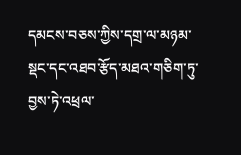དམངས་བཅས་ཀྱིས་དགྲ་ལ་མཉམ་སྡང་དང་འཐབ་རྩོད་མཐའ་གཅིག་ཏུ་བྱས་ཏེ་འཕྲལ་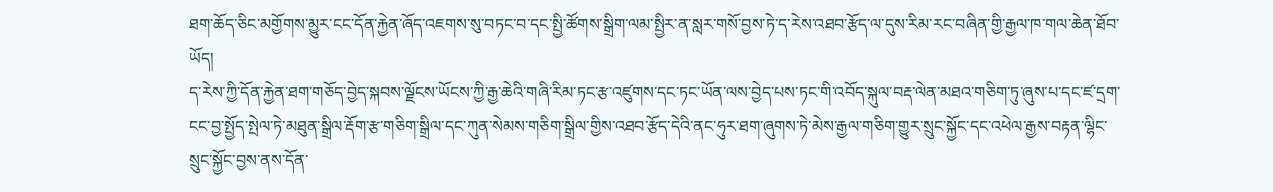ཐག་ཆོད་ཅིང་མགྱོགས་མྱུར་ངང་དོན་རྐྱེན་ཞོད་འཇགས་སུ་བཏང་བ་དང་སྤྱི་ཚོགས་སྒྲིག་ལམ་སྤྱིར་ན་སླར་གསོ་བྱས་ཏེ་ད་རེས་འཐབ་རྩོད་ལ་དུས་རིམ་རང་བཞིན་གྱི་རྒྱལ་ཁ་གལ་ཆེན་ཐོབ་ཡོད།
ད་རེས་ཀྱི་དོན་རྐྱེན་ཐག་གཅོད་བྱེད་སྐབས་ལྗོངས་ཡོངས་ཀྱི་རྒྱ་ཆེའི་གཞི་རིམ་ཏང་རྩ་འཛུགས་དང་ཏང་ཡོན་ལས་བྱེད་པས་ཏང་གི་འབོད་སྐུལ་བརྡ་ལེན་མཐའ་གཅིག་ཏུ་ཞུས་པ་དང་ཛ་དྲག་ངང་བྱ་སྤྱོད་སྤེལ་ཏེ་མཐུན་སྒྲིལ་རྡོག་རྩ་གཅིག་སྒྲིལ་དང་ཀུན་སེམས་གཅིག་སྒྲིལ་གྱིས་འཐབ་རྩོད་དེའི་ནང་ཧུར་ཐག་ཞུགས་ཏེ་མེས་རྒྱལ་གཅིག་གྱུར་སྲུང་སྐྱོང་དང་འཕེལ་རྒྱས་བརྟན་ལྷིང་སྲུང་སྐྱོང་བྱས་ནས་དོན་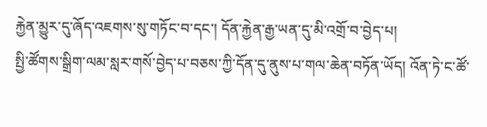རྐྱེན་མྱུར་དུ་ཞོད་འཇགས་སུ་གཏོང་བ་དང་། དོན་རྐྱེན་རྒྱ་ཡན་དུ་མི་འགྲོ་བ་བྱེད་པ།
སྤྱི་ཚོགས་སྒྲིག་ལམ་སླར་གསོ་བྱེད་པ་བཅས་ཀྱི་དོན་དུ་ནུས་པ་གལ་ཆེན་བཏོན་ཡོད། འོན་ཏེ་ང་ཚོ་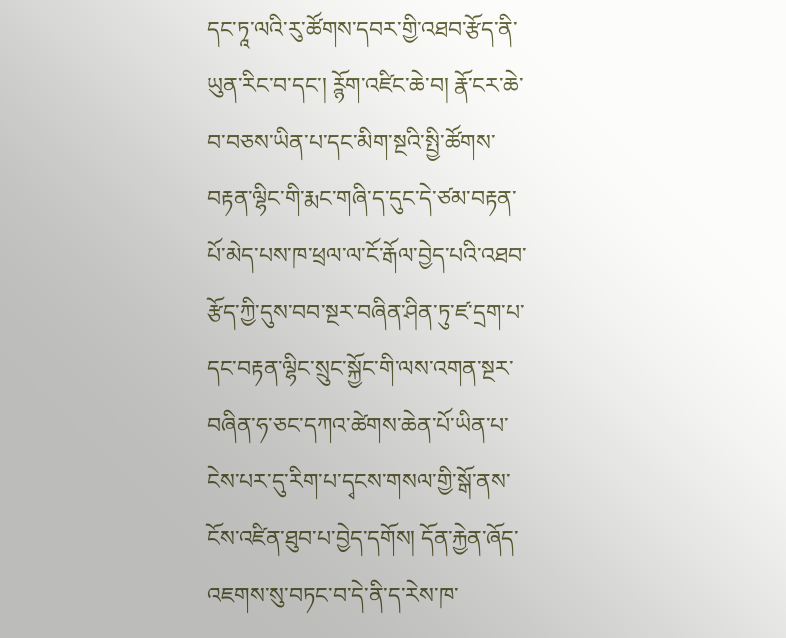དང་ཏཱ་ལའི་རུ་ཚོགས་དབར་གྱི་འཐབ་རྩོད་ནི་ཡུན་རིང་བ་དང་། ཪྙོག་འཛིང་ཆེ་བ། རྣོ་ངར་ཆེ་བ་བཅས་ཡིན་པ་དང་མིག་སྔའི་སྤྱི་ཚོགས་བརྟན་ལྷིང་གི་རྨང་གཞི་ད་དུང་དེ་ཙམ་བརྟན་པོ་མེད་པས་ཁ་ཕྲལ་ལ་ངོ་རྒོལ་བྱེད་པའི་འཐབ་རྩོད་ཀྱི་དུས་བབ་སྔར་བཞིན་ཤིན་ཏུ་ཛ་དྲག་པ་དང་བརྟན་ལྷིང་སྲུང་སྐྱོང་གི་ལས་འགན་སྔར་བཞིན་ཧ་ཅང་དཀའ་ཚེགས་ཆེན་པོ་ཡིན་པ་ངེས་པར་དུ་རིག་པ་དྭངས་གསལ་གྱི་སྒོ་ནས་ངོས་འཛིན་ཐུབ་པ་བྱེད་དགོས། དོན་རྐྱེན་ཞོད་འཇགས་སུ་བཏང་བ་དེ་ནི་ད་རེས་ཁ་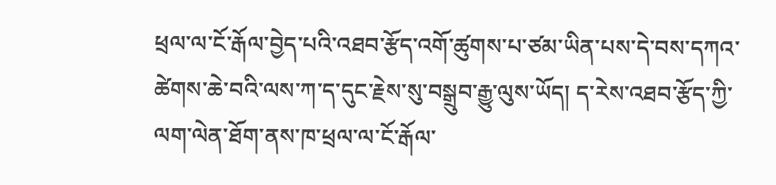ཕྲལ་ལ་ངོ་རྒོལ་བྱེད་པའི་འཐབ་རྩོད་འགོ་ཚུགས་པ་ཙམ་ཡིན་པས་དེ་བས་དཀའ་ཚེགས་ཆེ་བའི་ལས་ཀ་ད་དུང་རྗེས་སུ་བསྒྲུབ་རྒྱུ་ལུས་ཡོད། ད་རེས་འཐབ་རྩོད་ཀྱི་ལག་ལེན་ཐོག་ནས་ཁ་ཕྲལ་ལ་ངོ་རྒོལ་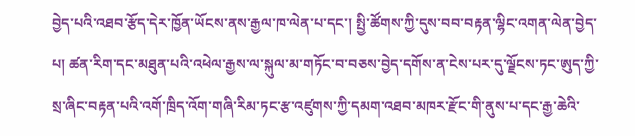བྱེད་པའི་འཐབ་རྩོད་དེར་ཁྱོན་ཡོངས་ནས་རྒྱལ་ཁ་ལེན་པ་དང་། སྤྱི་ཚོགས་ཀྱི་དུས་བབ་བརྟན་ལྷིང་འགན་ལེན་བྱེད་པ། ཚན་རིག་དང་མཐུན་པའི་འཕེལ་རྒྱས་ལ་སྐུལ་མ་གཏོང་བ་བཅས་བྱེད་དགོས་ན་ངེས་པར་དུ་ལྗོངས་ཏང་ཨུད་ཀྱི་སྲ་ཞིང་བརྟན་པའི་འགོ་ཁྲིད་འོག་གཞི་རིམ་ཏང་རྩ་འཛུགས་ཀྱི་དམག་འཐབ་མཁར་རྫོང་གི་ནུས་པ་དང་རྒྱ་ཆེའི་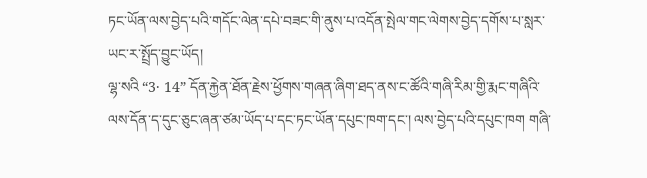ཏང་ཡོན་ལས་བྱེད་པའི་གདོང་ལེན་དཔེ་བཟང་གི་ནུས་པ་འདོན་སྤེལ་གང་ལེགས་བྱེད་དགོས་པ་སླར་ཡང་ར་སྤྲོད་བྱུང་ཡོད།
ལྷ་སའི “3· 14” དོན་རྐྱེན་ཐོན་རྗེས་ཕྱོགས་གཞན་ཞིག་ཐད་ནས་ང་ཚོའི་གཞི་རིམ་གྱི་རྨང་གཞིའི་ལས་དོན་ད་དུང་ཅུང་ཞན་ཙམ་ཡོད་པ་དང་ཏང་ཡོན་དཔུང་ཁག་དང་། ལས་བྱེད་པའི་དཔུང་ཁག གཞི་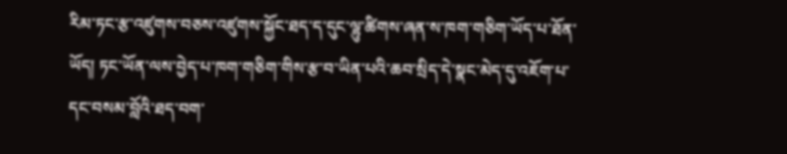རིམ་ཏང་རྩ་འཛུགས་བཅས་འཛུགས་སྐྱོང་ཐད་ད་དུང་ལྷུ་ཚིགས་ཞན་ས་ཁག་གཅིག་ཡོད་པ་ཐོན་ཡོད། ཏང་ཡོན་ལས་བྱེད་པ་ཁག་གཅིག་གིས་རྩ་བ་ཡིན་པའི་ཆབ་སྲིད་དེ་སྣང་མེད་དུ་འཇོག་པ་དང་བསམ་བློའི་ཐད་བག་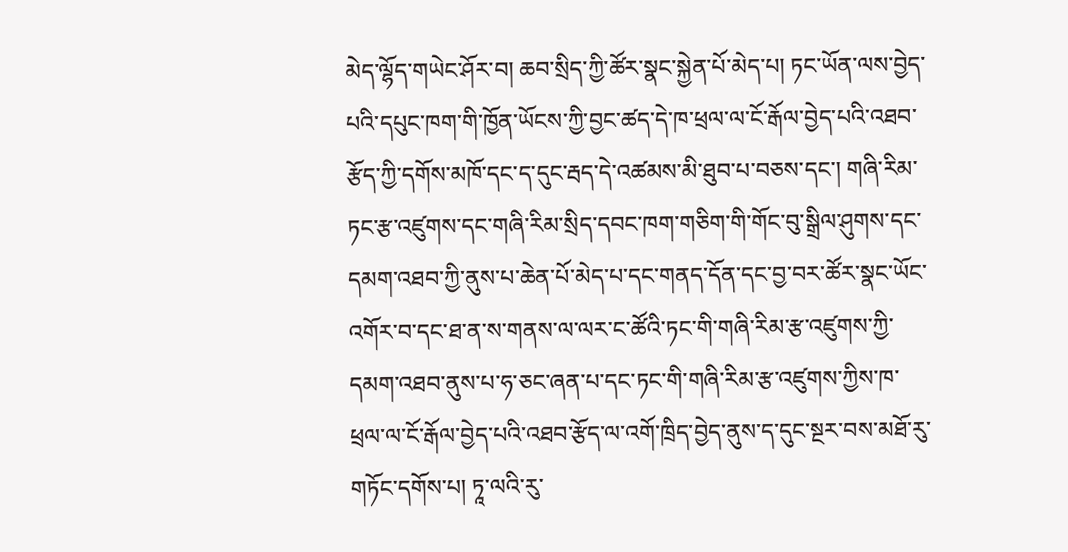མེད་ལྷོད་གཡེང་ཤོར་བ། ཆབ་སྲིད་ཀྱི་ཚོར་སྣང་སྐྱེན་པོ་མེད་པ། ཏང་ཡོན་ལས་བྱེད་པའི་དཔུང་ཁག་གི་ཁྱོན་ཡོངས་ཀྱི་བྱང་ཚད་དེ་ཁ་ཕྲལ་ལ་ངོ་རྒོལ་བྱེད་པའི་འཐབ་རྩོད་ཀྱི་དགོས་མཁོ་དང་ད་དུང་རྦད་དེ་འཚམས་མི་ཐུབ་པ་བཅས་དང་། གཞི་རིམ་ཏང་རྩ་འཛུགས་དང་གཞི་རིམ་སྲིད་དབང་ཁག་གཅིག་གི་གོང་བུ་སྒྲིལ་ཤུགས་དང་དམག་འཐབ་ཀྱི་ནུས་པ་ཆེན་པོ་མེད་པ་དང་གནད་དོན་དང་བྱ་བར་ཚོར་སྣང་ཡོང་འགོར་བ་དང་ཐ་ན་ས་གནས་ལ་ལར་ང་ཚོའི་ཏང་གི་གཞི་རིམ་རྩ་འཛུགས་ཀྱི་དམག་འཐབ་ནུས་པ་ཧ་ཅང་ཞན་པ་དང་ཏང་གི་གཞི་རིམ་རྩ་འཛུགས་ཀྱིས་ཁ་ཕྲལ་ལ་ངོ་རྒོལ་བྱེད་པའི་འཐབ་རྩོད་ལ་འགོ་ཁྲིད་བྱེད་ནུས་ད་དུང་སྔར་བས་མཐོ་རུ་གཏོང་དགོས་པ། ཏཱ་ལའི་རུ་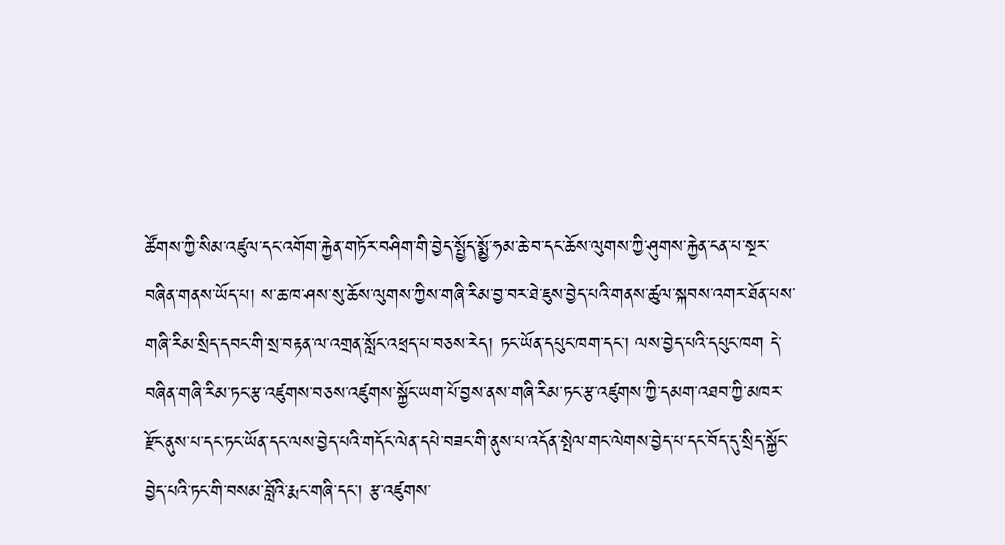ཚོགས་ཀྱི་སིམ་འཛུལ་དང་འགོག་རྐྱེན་གཏོར་བཤིག་གི་བྱེད་སྤྱོད་སྨྱོ་ཧམ་ཆེ་བ་དང་ཆོས་ལུགས་ཀྱི་ཤུགས་རྐྱེན་ངན་པ་སྔར་བཞིན་གནས་ཡོད་པ། ས་ཆ་ཁ་ཤས་སུ་ཆོས་ལུགས་ཀྱིས་གཞི་རིམ་བྱ་བར་ཐེ་ཇུས་བྱེད་པའི་གནས་ཚུལ་སྐབས་འགར་ཐོན་པས་གཞི་རིམ་སྲིད་དབང་གི་སྲ་བརྟན་ལ་འགྲན་སློང་འཕྲད་པ་བཅས་རེད། ཏང་ཡོན་དཔུང་ཁག་དང་། ལས་བྱེད་པའི་དཔུང་ཁག དེ་བཞིན་གཞི་རིམ་ཏང་རྩ་འཛུགས་བཅས་འཛུགས་སྐྱོང་ཡག་པོ་བྱས་ནས་གཞི་རིམ་ཏང་རྩ་འཛུགས་ཀྱི་དམག་འཐབ་ཀྱི་མཁར་རྫོང་ནུས་པ་དང་ཏང་ཡོན་དང་ལས་བྱེད་པའི་གདོང་ལེན་དཔེ་བཟང་གི་ནུས་པ་འདོན་སྤེལ་གང་ལེགས་བྱེད་པ་དང་བོད་དུ་སྲིད་སྐྱོང་བྱེད་པའི་ཏང་གི་བསམ་བློའི་རྨང་གཞི་དང་། རྩ་འཛུགས་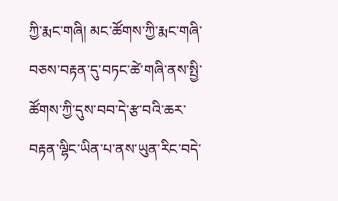ཀྱི་རྨང་གཞི། མང་ཚོགས་ཀྱི་རྨང་གཞི་བཅས་བརྟན་དུ་བཏང་ཚེ་གཞི་ནས་སྤྱི་ཚོགས་ཀྱི་དུས་བབ་དེ་རྩ་བའི་ཆར་བརྟན་ལྷིང་ཡིན་པ་ནས་ཡུན་རིང་བདེ་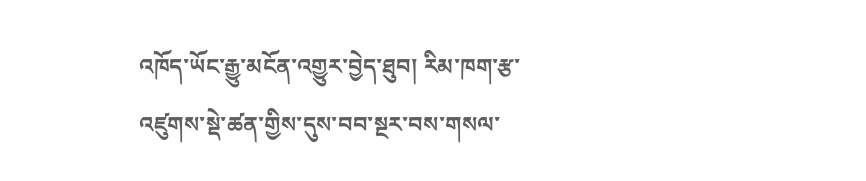འཁོད་ཡོང་རྒྱུ་མངོན་འགྱུར་བྱེད་ཐུབ། རིམ་ཁག་རྩ་འཛུགས་སྡེ་ཚན་གྱིས་དུས་བབ་སྔར་བས་གསལ་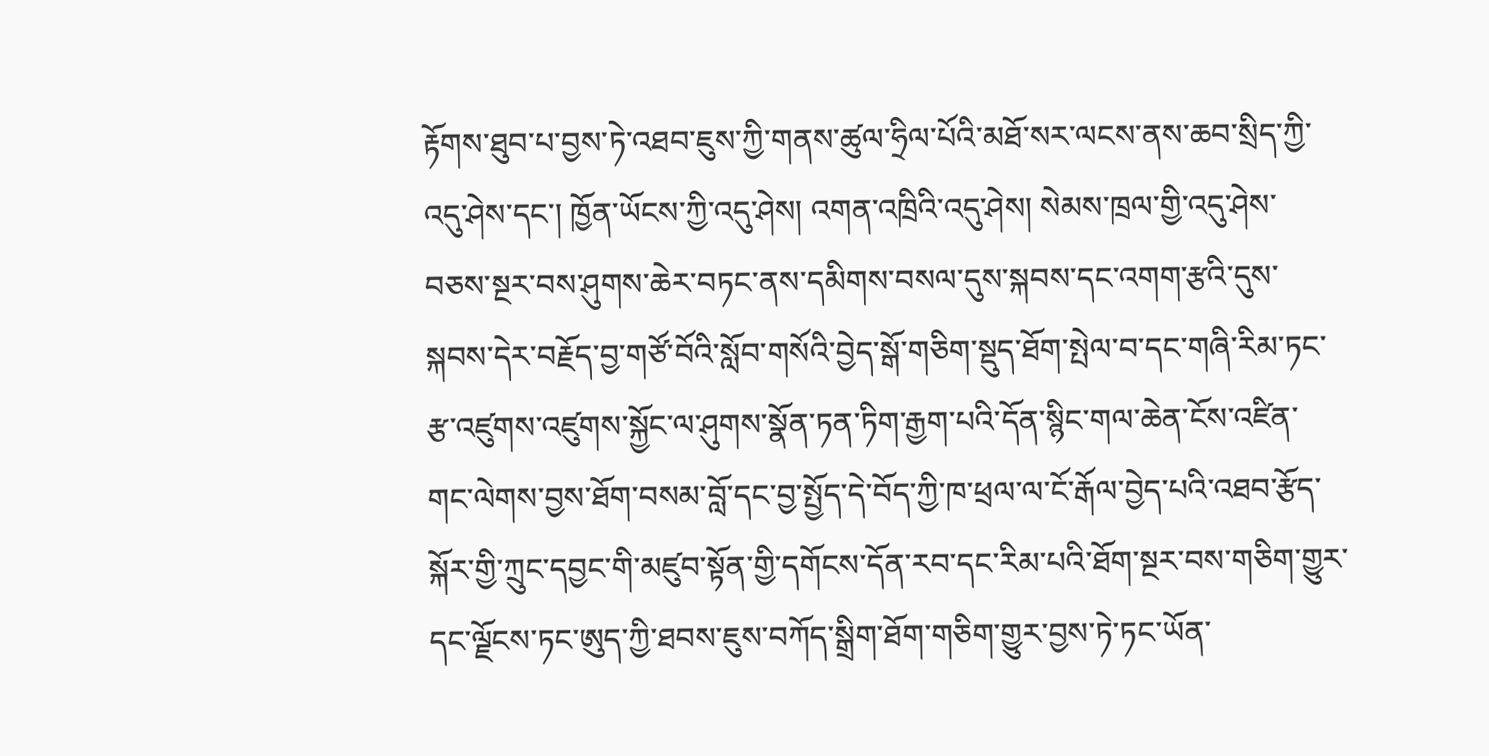རྟོགས་ཐུབ་པ་བྱས་ཏེ་འཐབ་ཇུས་ཀྱི་གནས་ཚུལ་ཧྲིལ་པོའི་མཐོ་སར་ལངས་ནས་ཆབ་སྲིད་ཀྱི་འདུ་ཤེས་དང་། ཁྱོན་ཡོངས་ཀྱི་འདུ་ཤེས། འགན་འཁྲིའི་འདུ་ཤེས། སེམས་ཁྲལ་གྱི་འདུ་ཤེས་བཅས་སྔར་བས་ཤུགས་ཆེར་བཏང་ནས་དམིགས་བསལ་དུས་སྐབས་དང་འགག་རྩའི་དུས་སྐབས་དེར་བརྗོད་བྱ་གཙོ་བོའི་སློབ་གསོའི་བྱེད་སྒོ་གཅིག་སྡུད་ཐོག་སྤེལ་བ་དང་གཞི་རིམ་ཏང་རྩ་འཛུགས་འཛུགས་སྐྱོང་ལ་ཤུགས་སྣོན་ཏན་ཏིག་རྒྱག་པའི་དོན་སྙིང་གལ་ཆེན་ངོས་འཛིན་གང་ལེགས་བྱས་ཐོག་བསམ་བློ་དང་བྱ་སྤྱོད་དེ་བོད་ཀྱི་ཁ་ཕྲལ་ལ་ངོ་རྒོལ་བྱེད་པའི་འཐབ་རྩོད་སྐོར་གྱི་ཀྲུང་དབྱང་གི་མཛུབ་སྟོན་གྱི་དགོངས་དོན་རབ་དང་རིམ་པའི་ཐོག་སྔར་བས་གཅིག་གྱུར་དང་ལྗོངས་ཏང་ཨུད་ཀྱི་ཐབས་ཇུས་བཀོད་སྒྲིག་ཐོག་གཅིག་གྱུར་བྱས་ཏེ་ཏང་ཡོན་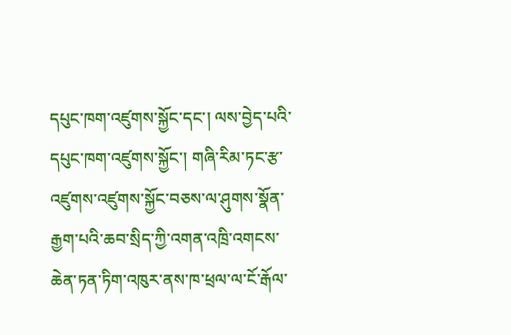དཔུང་ཁག་འཛུགས་སྐྱོང་དང་། ལས་བྱེད་པའི་དཔུང་ཁག་འཛུགས་སྐྱོང་། གཞི་རིམ་ཏང་རྩ་འཛུགས་འཛུགས་སྐྱོང་བཅས་ལ་ཤུགས་སྣོན་རྒྱག་པའི་ཆབ་སྲིད་ཀྱི་འགན་འཁྲི་འགངས་ཆེན་ཏན་ཏིག་འཁུར་ནས་ཁ་ཕྲལ་ལ་ངོ་རྒོལ་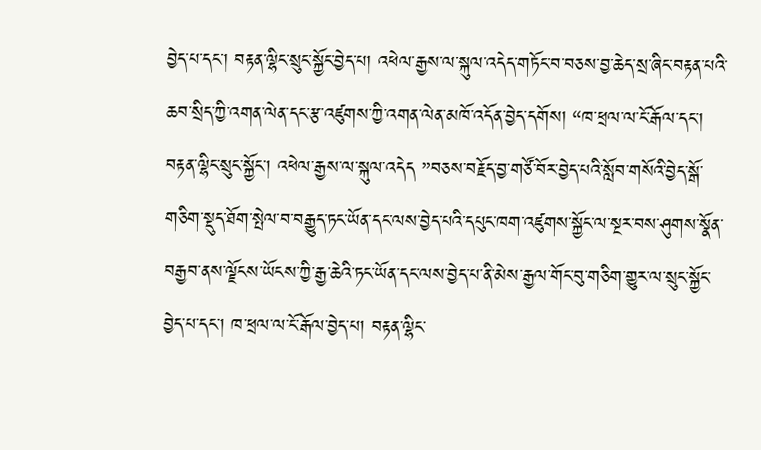བྱེད་པ་དང་། བརྟན་ལྷིང་སྲུང་སྐྱོང་བྱེད་པ། འཕེལ་རྒྱས་ལ་སྐུལ་འདེད་གཏོང་བ་བཅས་བྱ་ཆེད་སྲ་ཞིང་བརྟན་པའི་ཆབ་སྲིད་ཀྱི་འགན་ལེན་དང་རྩ་འཛུགས་ཀྱི་འགན་ལེན་མཁོ་འདོན་བྱེད་དགོས། “ཁ་ཕྲལ་ལ་ངོ་རྒོལ་དང་། བརྟན་ལྷིང་སྲུང་སྐྱོང་། འཕེལ་རྒྱས་ལ་སྐུལ་འདེད ”བཅས་བརྗོད་བྱ་གཙོ་བོར་བྱེད་པའི་སློབ་གསོའི་བྱེད་སྒོ་གཅིག་སྡུད་ཐོག་སྤེལ་བ་བརྒྱུད་ཏང་ཡོན་དང་ལས་བྱེད་པའི་དཔུང་ཁག་འཛུགས་སྐྱོང་ལ་སྔར་བས་ཤུགས་སྣོན་བརྒྱབ་ནས་ལྗོངས་ཡོངས་ཀྱི་རྒྱ་ཆེའི་ཏང་ཡོན་དང་ལས་བྱེད་པ་ནི་མེས་རྒྱལ་གོང་བུ་གཅིག་གྱུར་ལ་སྲུང་སྐྱོང་བྱེད་པ་དང་། ཁ་ཕྲལ་ལ་ངོ་རྒོལ་བྱེད་པ། བརྟན་ལྷིང་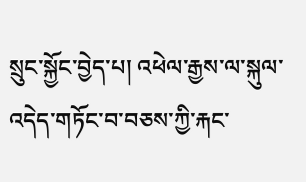སྲུང་སྐྱོང་བྱེད་པ། འཕེལ་རྒྱས་ལ་སྐུལ་འདེད་གཏོང་བ་བཅས་ཀྱི་རྐང་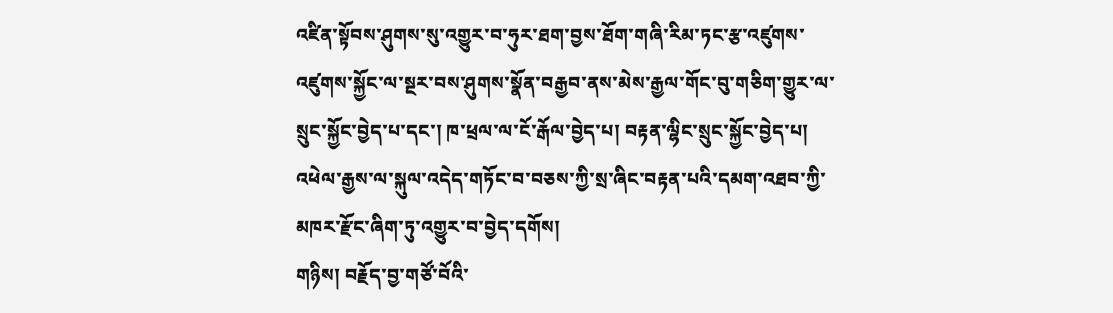འཛིན་སྟོབས་ཤུགས་སུ་འགྱུར་བ་ཧུར་ཐག་བྱས་ཐོག་གཞི་རིམ་ཏང་རྩ་འཛུགས་འཛུགས་སྐྱོང་ལ་སྔར་བས་ཤུགས་སྣོན་བརྒྱབ་ནས་མེས་རྒྱལ་གོང་བུ་གཅིག་གྱུར་ལ་སྲུང་སྐྱོང་བྱེད་པ་དང་། ཁ་ཕྲལ་ལ་ངོ་རྒོལ་བྱེད་པ། བརྟན་ལྷིང་སྲུང་སྐྱོང་བྱེད་པ། འཕེལ་རྒྱས་ལ་སྐུལ་འདེད་གཏོང་བ་བཅས་ཀྱི་སྲ་ཞིང་བརྟན་པའི་དམག་འཐབ་ཀྱི་མཁར་རྫོང་ཞིག་ཏུ་འགྱུར་བ་བྱེད་དགོས།
གཉིས། བརྗོད་བྱ་གཙོ་བོའི་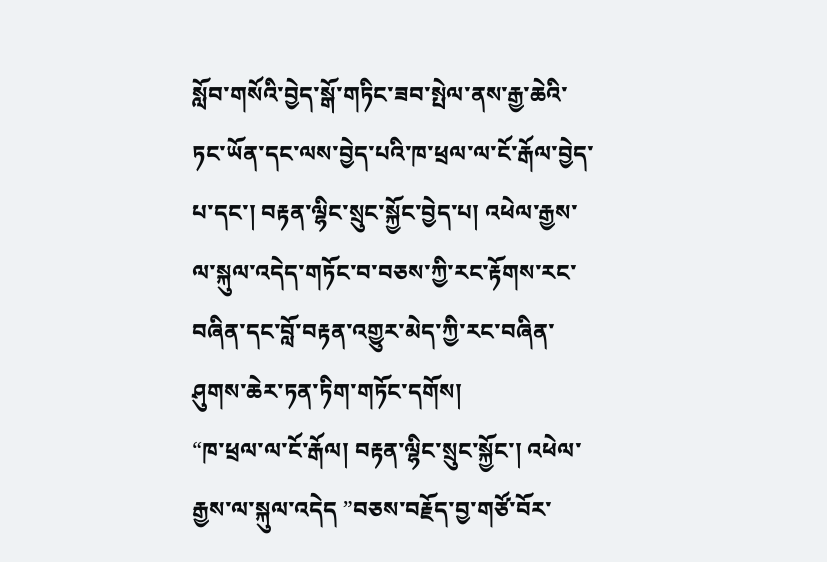སློབ་གསོའི་བྱེད་སྒོ་གཏིང་ཟབ་སྤེལ་ནས་རྒྱ་ཆེའི་ཏང་ཡོན་དང་ལས་བྱེད་པའི་ཁ་ཕྲལ་ལ་ངོ་རྒོལ་བྱེད་པ་དང་། བརྟན་ལྷིང་སྲུང་སྐྱོང་བྱེད་པ། འཕེལ་རྒྱས་ལ་སྐུལ་འདེད་གཏོང་བ་བཅས་ཀྱི་རང་རྟོགས་རང་བཞིན་དང་བློ་བརྟན་འགྱུར་མེད་ཀྱི་རང་བཞིན་ཤུགས་ཆེར་ཏན་ཏིག་གཏོང་དགོས།
“ཁ་ཕྲལ་ལ་ངོ་རྒོལ། བརྟན་ལྷིང་སྲུང་སྐྱོང་། འཕེལ་རྒྱས་ལ་སྐུལ་འདེད ”བཅས་བརྗོད་བྱ་གཙོ་བོར་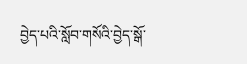བྱེད་པའི་སློབ་གསོའི་བྱེད་སྒོ་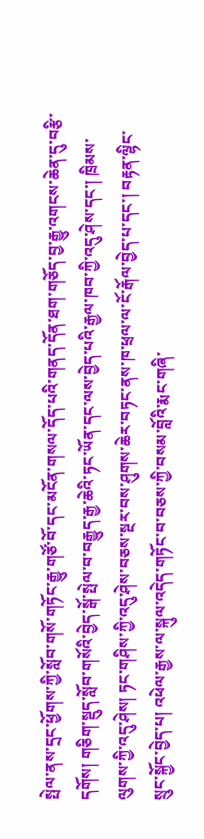སྤེལ་ནས་དྲང་ཕྱོགས་ཀྱི་སློབ་གསོ་གཏོང་རྒྱུ་གཙོ་བོ་དང་མངོན་གསལ་དོད་པའི་གནད་དོན་ཐག་གཅོད་བྱ་རྒྱུ་འགངས་ཆེན་དུ་བརྩི་དགོས། གཅིག་སྡུད་སློབ་གསོའི་བྱེད་སྒོ་སྤེལ་བ་བརྒྱུད་རྒྱ་ཆེའི་ཏང་ཡོན་དང་ལས་བྱེད་པའི་རྒྱལ་ཁབ་ཀྱི་འདུ་ཤེས་དང་། ཁྲིམས་ལུགས་ཀྱི་འདུ་ཤེས། ཏང་གཤིས་ཀྱི་འདུ་ཤེས་བཅས་སྔར་བས་ཤུགས་ཆེར་བཏང་ནས་ཁ་ཕྲལ་ལ་ངོ་རྒོལ་བྱེད་པ་དང་། བརྟན་ལྷིང་སྲུང་སྐྱོང་བྱེད་པ། འཕེལ་རྒྱས་ལ་སྐུལ་འདེད་གཏོང་བ་བཅས་ཀྱི་བསམ་བློའི་རྨང་གཞི་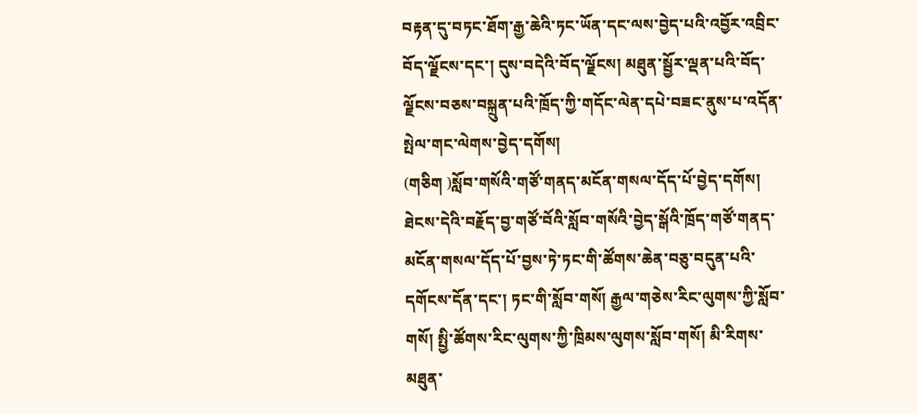བརྟན་དུ་བཏང་ཐོག་རྒྱ་ཆེའི་ཏང་ཡོན་དང་ལས་བྱེད་པའི་འབྱོར་འབྲིང་བོད་ལྗོངས་དང་། དུས་བདེའི་བོད་ལྗོངས། མཐུན་སྦྱོར་ལྡན་པའི་བོད་ལྗོངས་བཅས་བསྐྲུན་པའི་ཁྲོད་ཀྱི་གདོང་ལེན་དཔེ་བཟང་ནུས་པ་འདོན་སྤེལ་གང་ལེགས་བྱེད་དགོས།
(གཅིག )སློབ་གསོའི་གཙོ་གནད་མངོན་གསལ་དོད་པོ་བྱེད་དགོས། ཐེངས་དེའི་བརྗོད་བྱ་གཙོ་བོའི་སློབ་གསོའི་བྱེད་སྒོའི་ཁྲོད་གཙོ་གནད་མངོན་གསལ་དོད་པོ་བྱས་ཏེ་ཏང་གི་ཚོགས་ཆེན་བཅུ་བདུན་པའི་དགོངས་དོན་དང་། ཏང་གི་སློབ་གསོ། རྒྱལ་གཅེས་རིང་ལུགས་ཀྱི་སློབ་གསོ། སྤྱི་ཚོགས་རིང་ལུགས་ཀྱི་ཁྲིམས་ལུགས་སློབ་གསོ། མི་རིགས་མཐུན་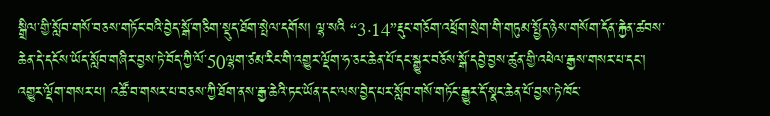སྒྲིལ་གྱི་སློབ་གསོ་བཅས་གཏོང་བའི་བྱེད་སྒོ་གཅིག་སྡུད་ཐོག་སྤེལ་དགོས། ལྷ་སའི “3·14”རྡུང་གཅོག་འཕྲོག་སྲེག་གི་གཏུམ་སྤྱོད་ཉེས་གསོག་དོན་རྐྱེན་ཚབས་ཆེན་དེ་དངོས་ཡོད་སློབ་གཞིར་བྱས་ཏེ་བོད་ཀྱི་ལོ་50ལྷག་ཙམ་རིང་གི་འགྱུར་ལྡོག་ཧ་ཅང་ཆེན་པོ་དང་སྒྱུར་བཅོས་སྒོ་དབྱེ་བྱས་ཚུན་གྱི་འཕེལ་རྒྱས་གསར་པ་དང་། འགྱུར་ལྡོག་གསར་པ། འཚོ་བ་གསར་པ་བཅས་ཀྱི་ཐོག་ནས་རྒྱ་ཆེའི་ཏང་ཡོན་དང་ལས་བྱེད་པར་སློབ་གསོ་གཏོང་རྒྱུར་དོ་སྣང་ཆེན་པོ་བྱས་ཏེ་ཁོང་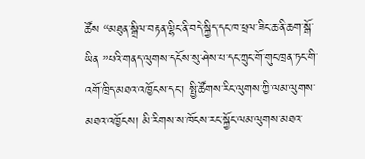ཚོས “མཐུན་སྒྲིལ་བརྟན་ལྷིང་ནི་བདེ་སྐྱིད་དང་ཁ་ཕྲལ་ཟིང་ཆ་ནི་ཆག་སྒོ་ཡིན ”པའི་གནད་ལུགས་དངོས་སུ་ཤེས་པ་དང་ཀྲུང་གོ་གུང་ཁྲན་ཏང་གི་འགོ་ཁྲིད་མཐའ་འཁྱོངས་དང་། སྤྱི་ཚོགས་རིང་ལུགས་ཀྱི་ལམ་ལུགས་མཐའ་འཁྱོངས། མི་རིགས་ས་ཁོངས་རང་སྐྱོང་ལམ་ལུགས་མཐའ་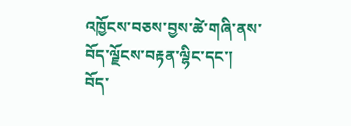འཁྱོངས་བཅས་བྱས་ཚེ་གཞི་ནས་བོད་ལྗོངས་བརྟན་ལྷིང་དང་། བོད་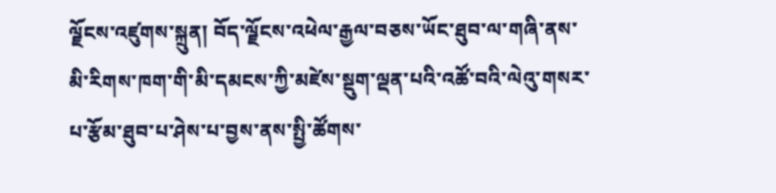ལྗོངས་འཛུགས་སྐྲུན། བོད་ལྗོངས་འཕེལ་རྒྱལ་བཅས་ཡོང་ཐུབ་ལ་གཞི་ནས་མི་རིགས་ཁག་གི་མི་དམངས་ཀྱི་མཛེས་སྡུག་ལྡན་པའི་འཚོ་བའི་ལེའུ་གསར་པ་རྩོམ་ཐུབ་པ་ཤེས་པ་བྱས་ནས་སྤྱི་ཚོགས་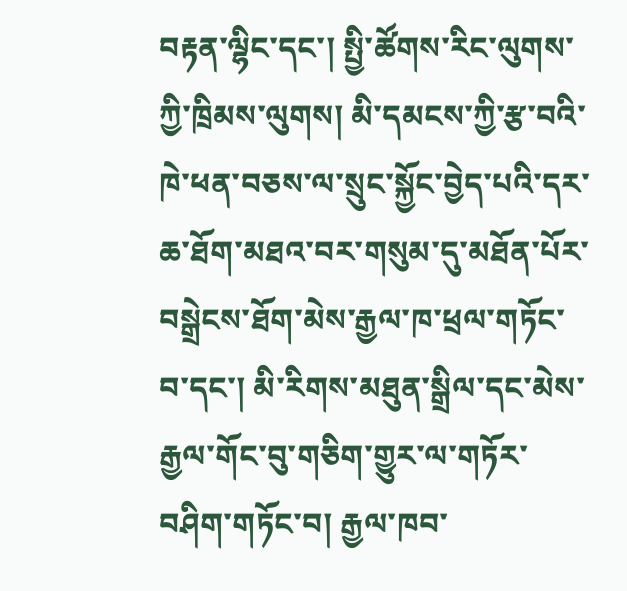བརྟན་ལྷིང་དང་། སྤྱི་ཚོགས་རིང་ལུགས་ཀྱི་ཁྲིམས་ལུགས། མི་དམངས་ཀྱི་རྩ་བའི་ཁེ་ཕན་བཅས་ལ་སྲུང་སྐྱོང་བྱེད་པའི་དར་ཆ་ཐོག་མཐའ་བར་གསུམ་དུ་མཐོན་པོར་བསྒྲེངས་ཐོག་མེས་རྒྱལ་ཁ་ཕྲལ་གཏོང་བ་དང་། མི་རིགས་མཐུན་སྒྲིལ་དང་མེས་རྒྱལ་གོང་བུ་གཅིག་གྱུར་ལ་གཏོར་བཤིག་གཏོང་བ། རྒྱལ་ཁབ་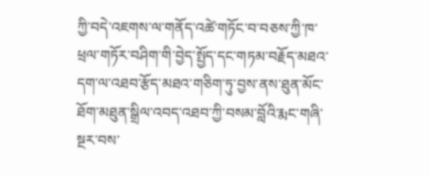ཀྱི་བདེ་འཇགས་ལ་གནོད་འཚེ་གཏོང་བ་བཅས་ཀྱི་ཁ་ཕྲལ་གཏོར་བཤིག་གི་བྱེད་སྤྱོད་དང་གཏམ་བརྗོད་མཐའ་དག་ལ་འཐབ་རྩོད་མཐའ་གཅིག་ཏུ་བྱས་ནས་ཐུན་མོང་ཐོག་མཐུན་སྒྲིལ་འབད་འཐབ་ཀྱི་བསམ་བློའི་རྨང་གཞི་སྔར་བས་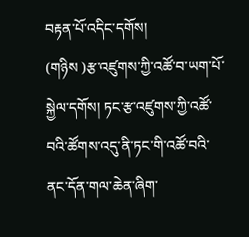བརྟན་པོ་འདིང་དགོས།
(གཉིས )རྩ་འཛུགས་ཀྱི་འཚོ་བ་ཡག་པོ་སྐྱེལ་དགོས། ཏང་རྩ་འཛུགས་ཀྱི་འཚོ་བའི་ཚོགས་འདུ་ནི་ཏང་གི་འཚོ་བའི་ནང་དོན་གལ་ཆེན་ཞིག་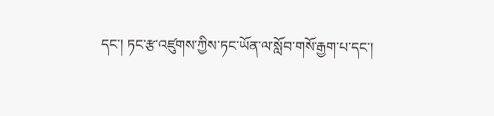དང་། ཏང་རྩ་འཛུགས་ཀྱིས་ཏང་ཡོན་ལ་སློབ་གསོ་རྒྱག་པ་དང་།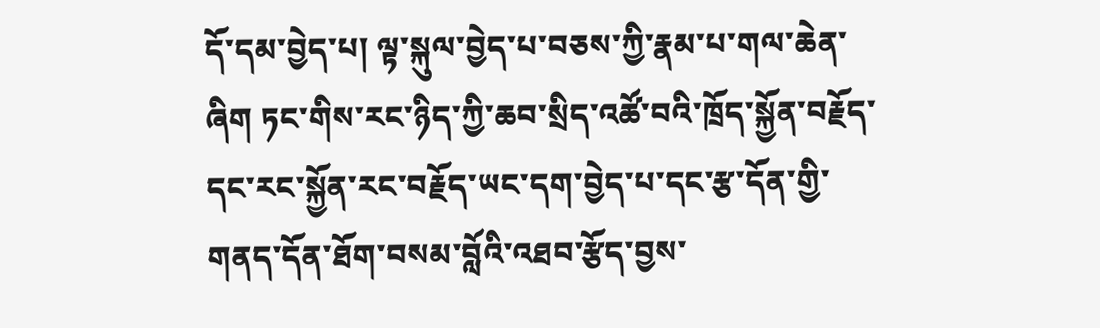དོ་དམ་བྱེད་པ། ལྟ་སྐུལ་བྱེད་པ་བཅས་ཀྱི་རྣམ་པ་གལ་ཆེན་ཞིག ཏང་གིས་རང་ཉིད་ཀྱི་ཆབ་སྲིད་འཚོ་བའི་ཁྲོད་སྐྱོན་བརྗོད་དང་རང་སྐྱོན་རང་བརྗོད་ཡང་དག་བྱེད་པ་དང་རྩ་དོན་གྱི་གནད་དོན་ཐོག་བསམ་བློའི་འཐབ་རྩོད་བྱས་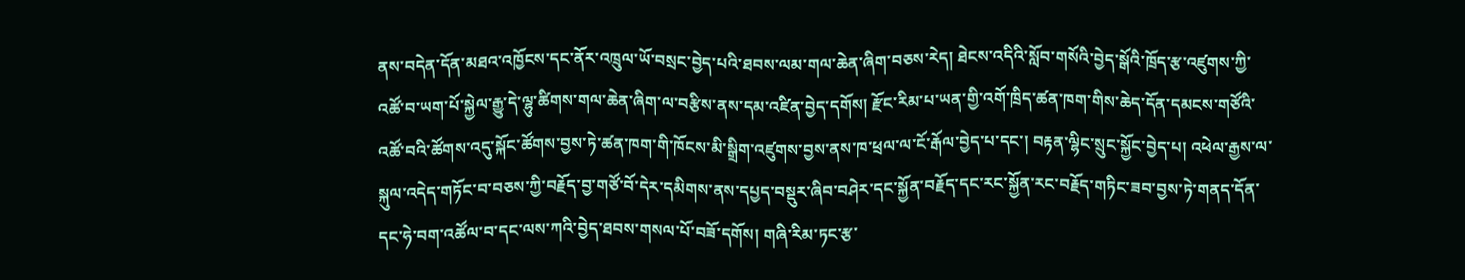ནས་བདེན་དོན་མཐའ་འཁྱོངས་དང་ནོར་འཁྲུལ་ཡོ་བསྲང་བྱེད་པའི་ཐབས་ལམ་གལ་ཆེན་ཞིག་བཅས་རེད། ཐེངས་འདིའི་སློབ་གསོའི་བྱེད་སྒོའི་ཁྲོད་རྩ་འཛུགས་ཀྱི་འཚོ་བ་ཡག་པོ་སྐྱེལ་རྒྱུ་དེ་ལྷུ་ཚིགས་གལ་ཆེན་ཞིག་ལ་བརྩིས་ནས་དམ་འཛིན་བྱེད་དགོས། རྫོང་རིམ་པ་ཡན་གྱི་འགོ་ཁྲིད་ཚན་ཁག་གིས་ཆེད་དོན་དམངས་གཙོའི་འཚོ་བའི་ཚོགས་འདུ་སྐོང་ཚོགས་བྱས་ཏེ་ཚན་ཁག་གི་ཁོངས་མི་སྒྲིག་འཛུགས་བྱས་ནས་ཁ་ཕྲལ་ལ་ངོ་རྒོལ་བྱེད་པ་དང་། བརྟན་ལྷིང་སྲུང་སྐྱོང་བྱེད་པ། འཕེལ་རྒྱས་ལ་སྐུལ་འདེད་གཏོང་བ་བཅས་ཀྱི་བརྗོད་བྱ་གཙོ་བོ་དེར་དམིགས་ནས་དཔྱད་བསྡུར་ཞིབ་བཤེར་དང་སྐྱོན་བརྗོད་དང་རང་སྐྱོན་རང་བརྗོད་གཏིང་ཟབ་བྱས་ཏེ་གནད་དོན་དང་ཧེ་བག་འཚོལ་བ་དང་ལས་ཀའི་བྱེད་ཐབས་གསལ་པོ་བཟོ་དགོས། གཞི་རིམ་ཏང་རྩ་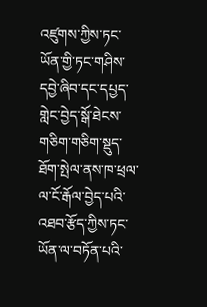འཛུགས་ཀྱིས་ཏང་ཡོན་གྱི་ཏང་གཤིས་དབྱེ་ཞིབ་དང་དཔྱད་གླེང་བྱེད་སྒོ་ཐེངས་གཅིག་གཅིག་སྡུད་ཐོག་སྤེལ་ནས་ཁ་ཕྲལ་ལ་ངོ་རྒོལ་བྱེད་པའི་འཐབ་རྩོད་ཀྱིས་ཏང་ཡོན་ལ་བཏོན་པའི་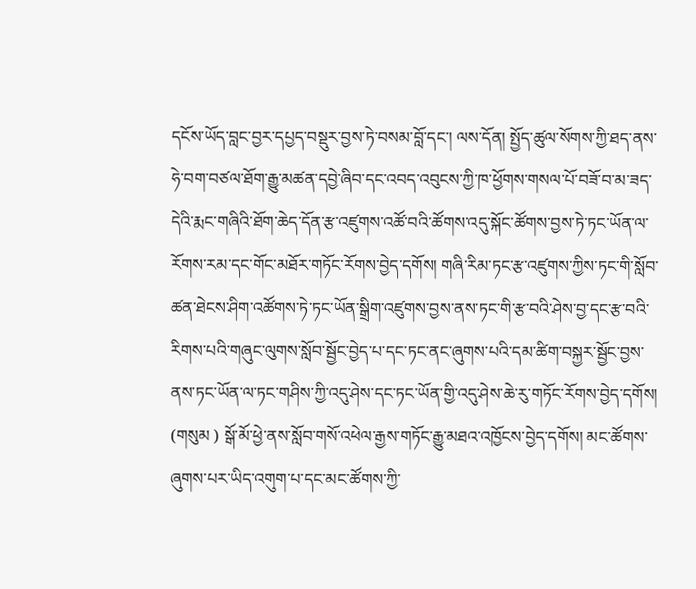དངོས་ཡོད་བླང་བྱར་དཔྱད་བསྡུར་བྱས་ཏེ་བསམ་བློ་དང་། ལས་དོན། སྤྱོད་ཚུལ་སོགས་ཀྱི་ཐད་ནས་ཧེ་བག་བཙལ་ཐོག་རྒྱུ་མཚན་དབྱེ་ཞིབ་དང་འབད་འབུངས་ཀྱི་ཁ་ཕྱོགས་གསལ་པོ་བཟོ་བ་མ་ཟད་དེའི་རྨང་གཞིའི་ཐོག་ཆེད་དོན་རྩ་འཛུགས་འཚོ་བའི་ཚོགས་འདུ་སྐོང་ཚོགས་བྱས་ཏེ་ཏང་ཡོན་ལ་རོགས་རམ་དང་གོང་མཐོར་གཏོང་རོགས་བྱེད་དགོས། གཞི་རིམ་ཏང་རྩ་འཛུགས་ཀྱིས་ཏང་གི་སློབ་ཚན་ཐེངས་ཤིག་འཚོགས་ཏེ་ཏང་ཡོན་སྒྲིག་འཛུགས་བྱས་ནས་ཏང་གི་རྩ་བའི་ཤེས་བྱ་དང་རྩ་བའི་རིགས་པའི་གཞུང་ལུགས་སློབ་སྦྱོང་བྱེད་པ་དང་ཏང་ནང་ཞུགས་པའི་དམ་ཚིག་བསྐྱར་སྦྱོང་བྱས་ནས་ཏང་ཡོན་ལ་ཏང་གཤིས་ཀྱི་འདུ་ཤེས་དང་ཏང་ཡོན་གྱི་འདུ་ཤེས་ཆེ་རུ་གཏོང་རོགས་བྱེད་དགོས།
(གསུམ ) སྒོ་མོ་ཕྱེ་ནས་སློབ་གསོ་འཕེལ་རྒྱས་གཏོང་རྒྱུ་མཐའ་འཁྱོངས་བྱེད་དགོས། མང་ཚོགས་ཞུགས་པར་ཡིད་འགུག་པ་དང་མང་ཚོགས་ཀྱི་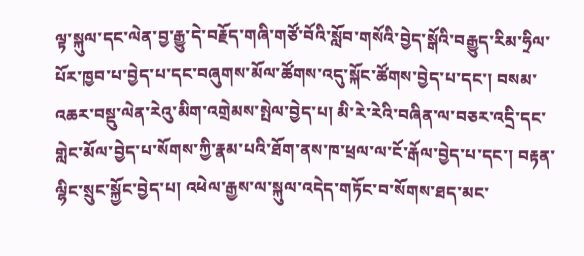ལྟ་སྐུལ་དང་ལེན་བྱ་རྒྱུ་དེ་བརྗོད་གཞི་གཙོ་བོའི་སློབ་གསོའི་བྱེད་སྒོའི་བརྒྱུད་རིམ་ཧྲིལ་པོར་ཁྱབ་པ་བྱེད་པ་དང་བཞུགས་མོལ་ཚོགས་འདུ་སྐོང་ཚོགས་བྱེད་པ་དང་། བསམ་འཆར་བསྡུ་ལེན་རེའུ་མིག་འགྲེམས་སྤེལ་བྱེད་པ། མི་རེ་རེའི་བཞིན་ལ་བཅར་འདྲི་དང་གླེང་མོལ་བྱེད་པ་སོགས་ཀྱི་རྣམ་པའི་ཐོག་ནས་ཁ་ཕྲལ་ལ་ངོ་རྒོལ་བྱེད་པ་དང་། བརྟན་ལྷིང་སྲུང་སྐྱོང་བྱེད་པ། འཕེལ་རྒྱས་ལ་སྐུལ་འདེད་གཏོང་བ་སོགས་ཐད་མང་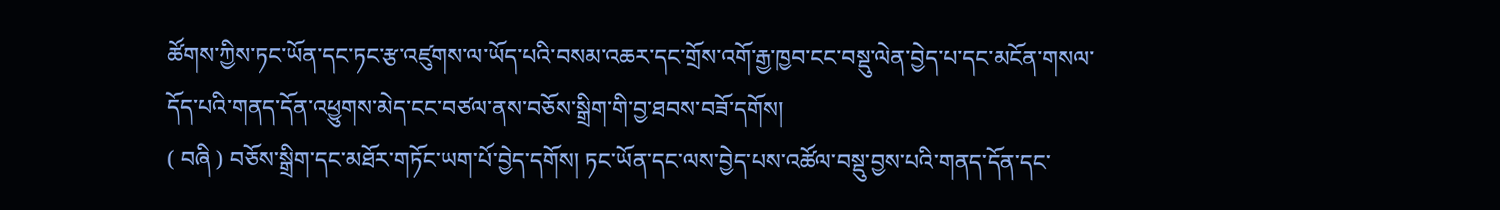ཚོགས་ཀྱིས་ཏང་ཡོན་དང་ཏང་རྩ་འཛུགས་ལ་ཡོད་པའི་བསམ་འཆར་དང་གྲོས་འགོ་རྒྱ་ཁྱབ་ངང་བསྡུ་ལེན་བྱེད་པ་དང་མངོན་གསལ་དོད་པའི་གནད་དོན་འཕྱུགས་མེད་ངང་བཙལ་ནས་བཅོས་སྒྲིག་གི་བྱ་ཐབས་བཟོ་དགོས།
( བཞི ) བཅོས་སྒྲིག་དང་མཐོར་གཏོང་ཡག་པོ་བྱེད་དགོས། ཏང་ཡོན་དང་ལས་བྱེད་པས་འཚོལ་བསྡུ་བྱས་པའི་གནད་དོན་དང་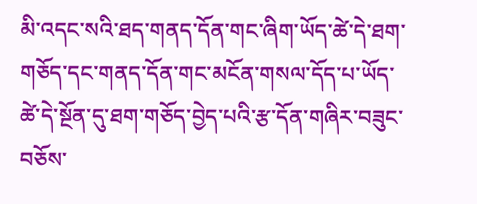མི་འདང་སའི་ཐད་གནད་དོན་གང་ཞིག་ཡོད་ཚེ་དེ་ཐག་གཅོད་དང་གནད་དོན་གང་མངོན་གསལ་དོད་པ་ཡོད་ཚེ་དེ་སྔོན་དུ་ཐག་གཅོད་བྱེད་པའི་རྩ་དོན་གཞིར་བཟུང་བཅོས་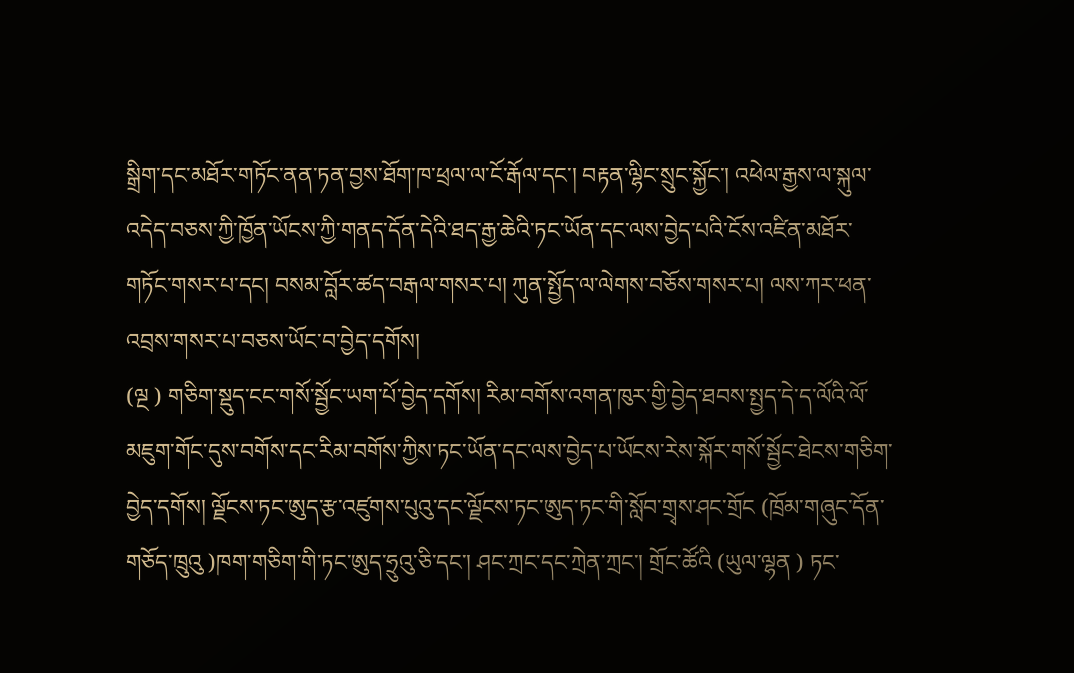སྒྲིག་དང་མཐོར་གཏོང་ནན་ཏན་བྱས་ཐོག་ཁ་ཕྲལ་ལ་ངོ་རྒོལ་དང་། བརྟན་ལྷིང་སྲུང་སྐྱོང་། འཕེལ་རྒྱས་ལ་སྐུལ་འདེད་བཅས་ཀྱི་ཁྱོན་ཡོངས་ཀྱི་གནད་དོན་དེའི་ཐད་རྒྱ་ཆེའི་ཏང་ཡོན་དང་ལས་བྱེད་པའི་ངོས་འཛིན་མཐོར་གཏོང་གསར་པ་དང། བསམ་བློར་ཚད་བརྒལ་གསར་པ། ཀུན་སྤྱོད་ལ་ལེགས་བཅོས་གསར་པ། ལས་ཀར་ཕན་འབྲས་གསར་པ་བཅས་ཡོང་བ་བྱེད་དགོས།
(ལྔ ) གཅིག་སྡུད་ངང་གསོ་སྦྱོང་ཡག་པོ་བྱེད་དགོས། རིམ་བགོས་འགན་ཁུར་གྱི་བྱེད་ཐབས་སྤྱད་དེ་ད་ལོའི་ལོ་མཇུག་གོང་དུས་བགོས་དང་རིམ་བགོས་ཀྱིས་ཏང་ཡོན་དང་ལས་བྱེད་པ་ཡོངས་རེས་སྐོར་གསོ་སྦྱོང་ཐེངས་གཅིག་བྱེད་དགོས། ལྗོངས་ཏང་ཨུད་རྩ་འཛུགས་པུའུ་དང་ལྗོངས་ཏང་ཨུད་ཏང་གི་སློབ་གྲྭས་ཤང་གྲོང (ཁྲོམ་གཞུང་དོན་གཅོད་ཁྲུའུ )ཁག་གཅིག་གི་ཏང་ཨུད་ཧྲུའུ་ཅི་དང་། ཤང་ཀྲང་དང་ཀྲེན་ཀྲང་། གྲོང་ཚོའི (ཡུལ་ལྷན ) ཏང་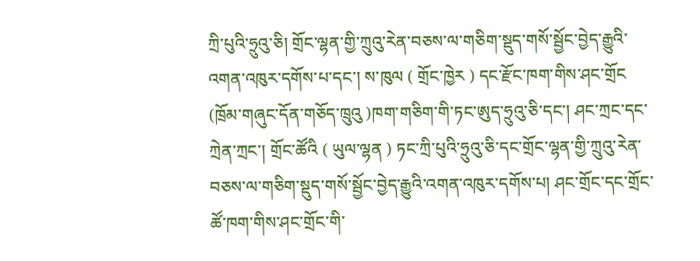ཀྲི་པུའི་ཧྲུའུ་ཅི། གྲོང་ལྷན་གྱི་ཀྲུའུ་རེན་བཅས་ལ་གཅིག་སྡུད་གསོ་སྦྱོང་བྱེད་རྒྱུའི་འགན་འཁུར་དགོས་པ་དང་། ས་ཁུལ ( གྲོང་ཁྱེར ) དང་རྫོང་ཁག་གིས་ཤང་གྲོང (ཁྲོམ་གཞུང་དོན་གཅོད་ཁྲུའུ )ཁག་གཅིག་གི་ཏང་ཨུད་ཧྲུའུ་ཅི་དང་། ཤང་ཀྲང་དང་ཀྲེན་ཀྲང་། གྲོང་ཚོའི ( ཡུལ་ལྷན ) ཏང་ཀྲི་པུའི་ཧྲུའུ་ཅི་དང་གྲོང་ལྷན་གྱི་ཀྲུའུ་རེན་བཅས་ལ་གཅིག་སྡུད་གསོ་སྦྱོང་བྱེད་རྒྱུའི་འགན་འཁུར་དགོས་པ། ཤང་གྲོང་དང་གྲོང་ཚོ་ཁག་གིས་ཤང་གྲོང་གི་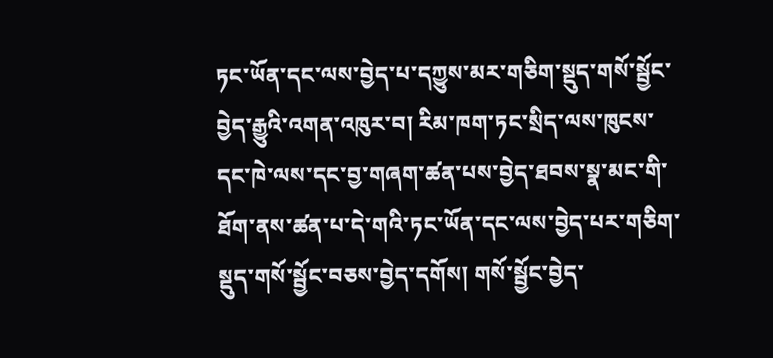ཏང་ཡོན་དང་ལས་བྱེད་པ་དཀྱུས་མར་གཅིག་སྡུད་གསོ་སྦྱོང་བྱེད་རྒྱུའི་འགན་འཁུར་བ། རིམ་ཁག་ཏང་སྲིད་ལས་ཁུངས་དང་ཁེ་ལས་དང་བྱ་གཞག་ཚན་པས་བྱེད་ཐབས་སྣ་མང་གི་ཐོག་ནས་ཚན་པ་དེ་གའི་ཏང་ཡོན་དང་ལས་བྱེད་པར་གཅིག་སྡུད་གསོ་སྦྱོང་བཅས་བྱེད་དགོས། གསོ་སྦྱོང་བྱེད་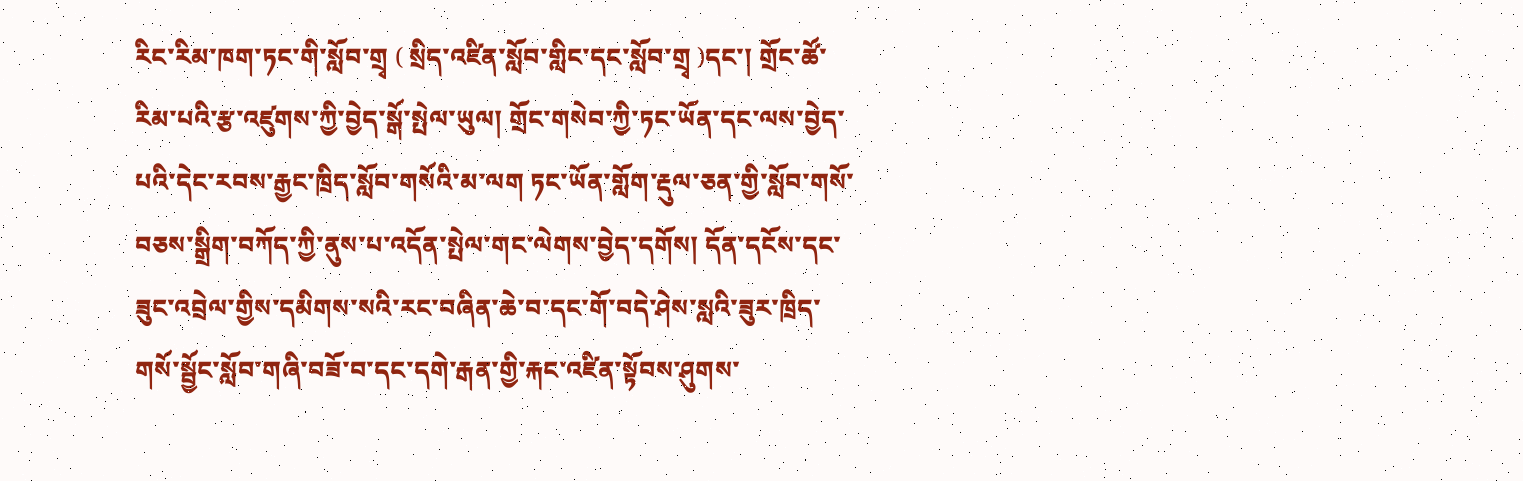རིང་རིམ་ཁག་ཏང་གི་སློབ་གྲྭ ( སྲིད་འཛིན་སློབ་གླིང་དང་སློབ་གྲྭ )དང་། གྲོང་ཚོ་རིམ་པའི་རྩ་འཛུགས་ཀྱི་བྱེད་སྒོ་སྤེལ་ཡུལ། གྲོང་གསེབ་ཀྱི་ཏང་ཡོན་དང་ལས་བྱེད་པའི་དེང་རབས་རྒྱང་ཁྲིད་སློབ་གསོའི་མ་ལག ཏང་ཡོན་གློག་རྡུལ་ཅན་གྱི་སློབ་གསོ་བཅས་སྒྲིག་བཀོད་ཀྱི་ནུས་པ་འདོན་སྤེལ་གང་ལེགས་བྱེད་དགོས། དོན་དངོས་དང་ཟུང་འབྲེལ་གྱིས་དམིགས་སའི་རང་བཞིན་ཆེ་བ་དང་གོ་བདེ་ཤེས་སླའི་ཟུར་ཁྲིད་གསོ་སྦྱོང་སློབ་གཞི་བཟོ་བ་དང་དགེ་རྒན་གྱི་རྐང་འཛིན་སྟོབས་ཤུགས་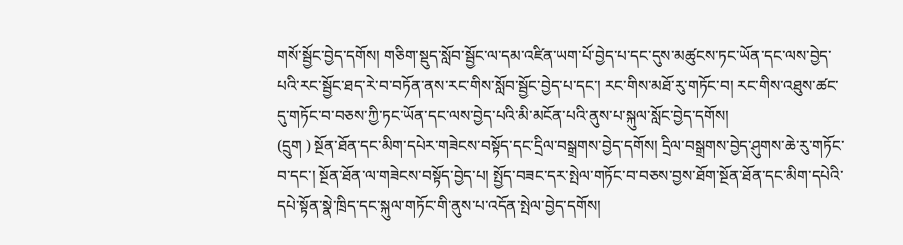གསོ་སྦྱོང་བྱེད་དགོས། གཅིག་སྡུད་སློབ་སྦྱོང་ལ་དམ་འཛིན་ཡག་པོ་བྱེད་པ་དང་དུས་མཚུངས་ཏང་ཡོན་དང་ལས་བྱེད་པའི་རང་སྦྱོང་ཐད་རེ་བ་བཏོན་ནས་རང་གིས་སློབ་སྦྱོང་བྱེད་པ་དང་། རང་གིས་མཐོ་རུ་གཏོང་བ། རང་གིས་འཐུས་ཚང་དུ་གཏོང་བ་བཅས་ཀྱི་ཏང་ཡོན་དང་ལས་བྱེད་པའི་མི་མངོན་པའི་ནུས་པ་སྐུལ་སློང་བྱེད་དགོས།
(དྲུག ) སྔོན་ཐོན་དང་མིག་དཔེར་གཟེངས་བསྟོད་དང་དྲིལ་བསྒྲགས་བྱེད་དགོས། དྲིལ་བསྒྲགས་བྱེད་ཤུགས་ཆེ་རུ་གཏོང་བ་དང་། སྔོན་ཐོན་ལ་གཟེངས་བསྟོད་བྱེད་པ། སྤྱོད་བཟང་དར་སྤེལ་གཏོང་བ་བཅས་བྱས་ཐོག་སྔོན་ཐོན་དང་མིག་དཔེའི་དཔེ་སྟོན་སྣེ་ཁྲིད་དང་སྐུལ་གཏོང་གི་ནུས་པ་འདོན་སྤེལ་བྱེད་དགོས།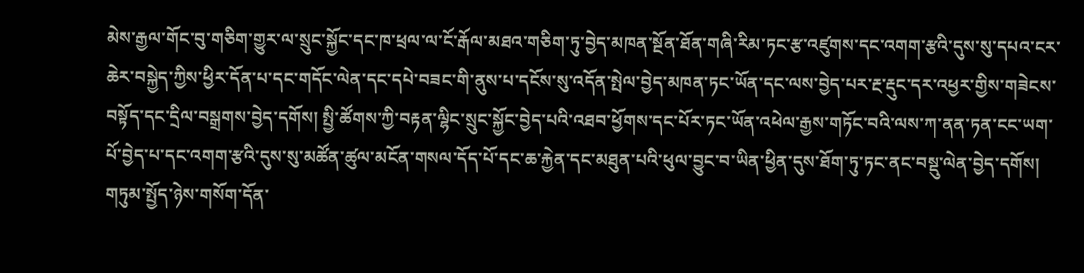མེས་རྒྱལ་གོང་བུ་གཅིག་གྱུར་ལ་སྲུང་སྐྱོང་དང་ཁ་ཕྲལ་ལ་ངོ་རྒོལ་མཐའ་གཅིག་ཏུ་བྱེད་མཁན་སྔོན་ཐོན་གཞི་རིམ་ཏང་རྩ་འཛུགས་དང་འགག་རྩའི་དུས་སུ་དཔའ་ངར་ཆེར་བསྐྱེད་ཀྱིས་ཕྱིར་དོན་པ་དང་གདོང་ལེན་དང་དཔེ་བཟང་གི་ནུས་པ་དངོས་སུ་འདོན་སྤེལ་བྱེད་མཁན་ཏང་ཡོན་དང་ལས་བྱེད་པར་རྔ་རྡུང་དར་འཕྱར་གྱིས་གཟེངས་བསྟོད་དང་དྲིལ་བསྒྲགས་བྱེད་དགོས། སྤྱི་ཚོགས་ཀྱི་བརྟན་ལྷིང་སྲུང་སྐྱོང་བྱེད་པའི་འཐབ་ཕྱོགས་དང་པོར་ཏང་ཡོན་འཕེལ་རྒྱས་གཏོང་བའི་ལས་ཀ་ནན་ཏན་ངང་ཡག་པོ་བྱེད་པ་དང་འགག་རྩའི་དུས་སུ་མཚོན་ཚུལ་མངོན་གསལ་དོད་པོ་དང་ཆ་རྐྱེན་དང་མཐུན་པའི་ཕུལ་བྱུང་བ་ཡིན་ཕྱིན་དུས་ཐོག་ཏུ་ཏང་ནང་བསྡུ་ལེན་བྱེད་དགོས། གཏུམ་སྤྱོད་ཉེས་གསོག་དོན་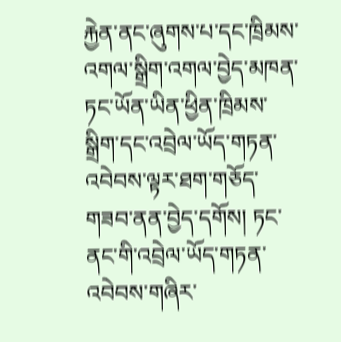རྐྱེན་ནང་ཞུགས་པ་དང་ཁྲིམས་འགལ་སྒྲིག་འགལ་བྱེད་མཁན་ཏང་ཡོན་ཡིན་ཕྱིན་ཁྲིམས་སྒྲིག་དང་འབྲེལ་ཡོད་གཏན་འབེབས་ལྟར་ཐག་གཅོད་གཟབ་ནན་བྱེད་དགོས། ཏང་ནང་གི་འབྲེལ་ཡོད་གཏན་འབེབས་གཞིར་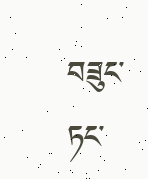བཟུང་ཏང་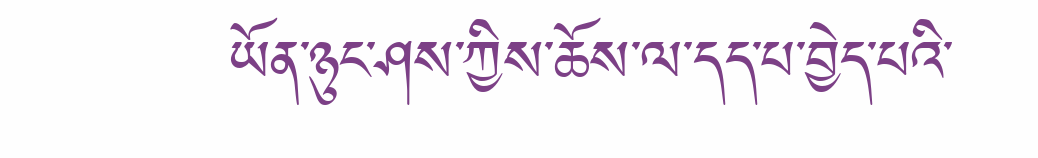ཡོན་ཉུང་ཤས་ཀྱིས་ཆོས་ལ་དད་པ་བྱེད་པའི་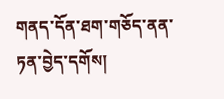གནད་དོན་ཐག་གཅོད་ནན་ཏན་བྱེད་དགོས།